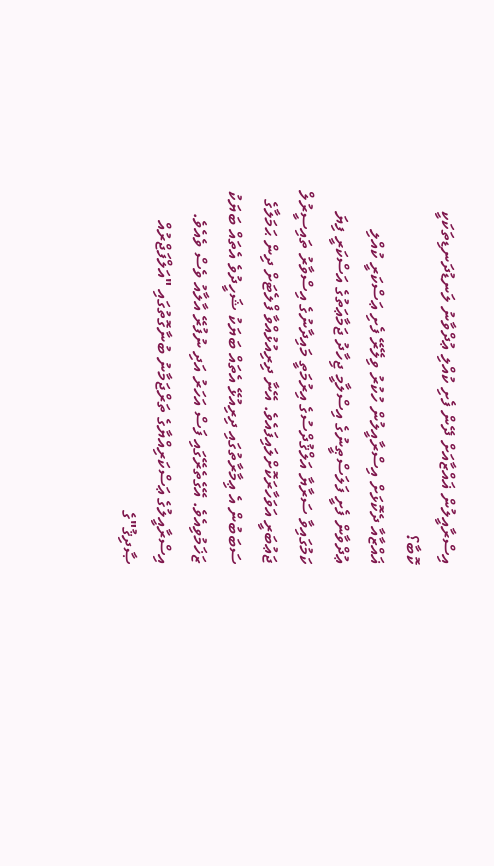އިސްރާއީލުން ޣައްޒާއަށް ދޭން ފެށި ކުއްލި ޢުދްވާނު ލަނޑުދަނޑިތަކަކީ ކޮބާ؟
ޣައްޒާއާ ދެކޮޅަށް އިސްރާއީލުން ހުކުރު ވިލޭރޭ ފެށި ޢަސްކަރީ ކުއްލި ޢުދްވާން ފެށީ ފަލަސްޠީނުގެ އިސްލާމީ ޖިހާދު ޖަމާޢަތުގެ އަސްކަރީ ފިޔަ ކަމުގައިވާ ސަރާޔާ އަލްޤުދްސުގެ އިރުމަތީ މައިދާނުގެ އިސްވާރު ތައިސީރުލް ޖަޢުބަރީ އަވަހާރަކޮށްލައިފައެވެ. އޭނާ ދިރިއުޅުއްވާ ފްލެޓަށް ދިން ޙަމަލާގެ ސަބަބުން އެ ޢިމާރާތުގައި ދިރިއުޅޭ އެތައް ބަޔަކު ޝަހީދުވެ އެތައް ބަޔަކު ޒަޚަމުވިއެވެ. އޭގެތެރޭގައި ފަސް އަހަރު އަދި ނުފުރޭ އާލާއު ވެސް ވެއެވެ. އިސްރާއީލުގެ ޢަސްކަރިއްޔާގެ ތަރްޖަމާނު ބުނާގޮތުގައި "އަލްފަޖްރުއް ޞާދިޤު"ގެ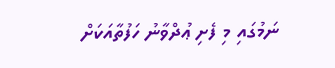ނަމުގައި މި ފެށި ޢުދްވާނު ހަފުތާއަކަށް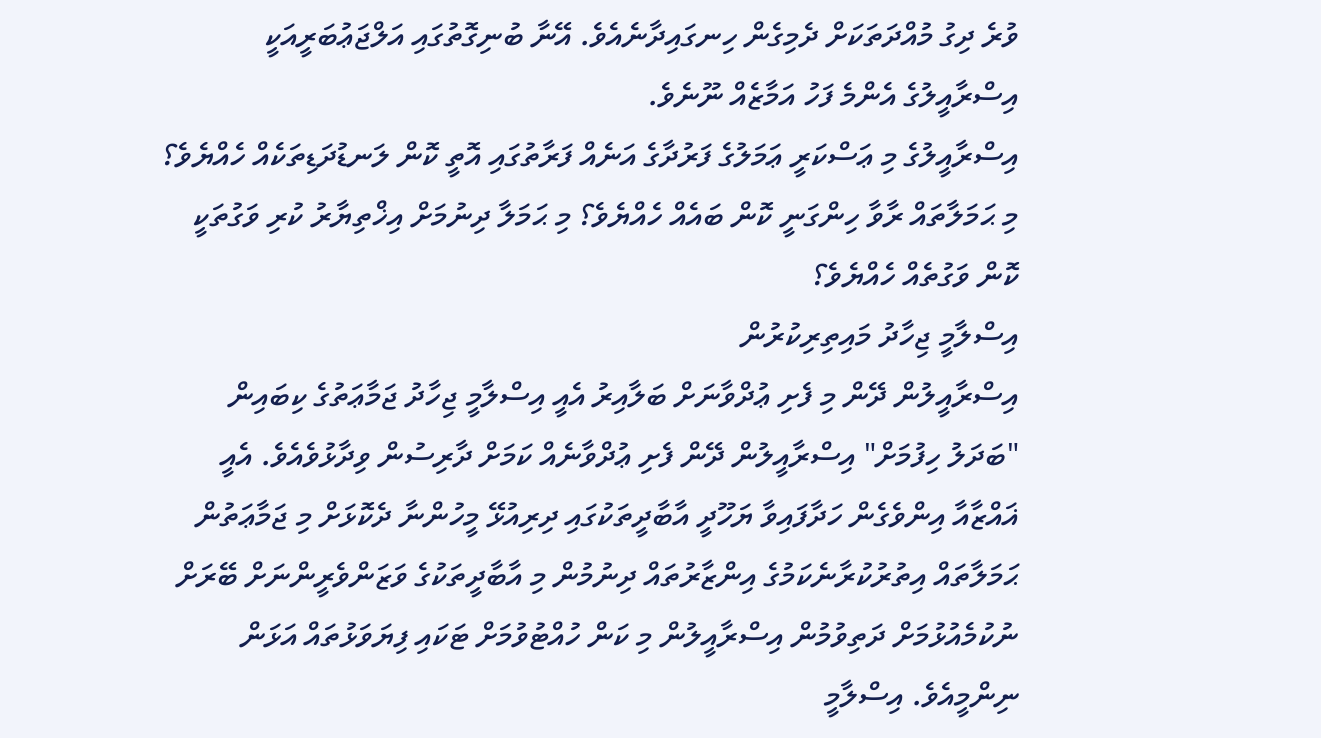ވުރެ ދިގު މުއްދަތަކަށް ދެމިގެން ހިނގައިދާނެއެވެ. އޭނާ ބުނިގޮތުގައި އަލްޖަޢުބަރީއަކީ އިސްރާއީލުގެ އެންމެ ފަހު އަމާޒެއް ނޫނެވެ.
އިސްރާއީލުގެ މި ޢަސްކަރީ ޢަމަލުގެ ފަރުދާގެ އަނެއް ފަރާތުގައި އޮތީ ކޮން ލަނޑުދަޑިތަކެއް ހެއްޔެވެ؟ މި ޙަމަލާތައް ރާވާ ހިންގަނީ ކޮން ބައެއް ހެއްޔެވެ؟ މި ޙަމަލާ ދިނުމަށް އިޚްތިޔާރު ކުރި ވަގުތަކީ ކޮން ވަގުތެއް ހެއްޔެވެ؟
އިސްލާމީ ޖިހާދު މައިތިރިކުރުން
އިސްރާއީލުން ދޭން މި ފެށި ޢުދްވާނަށް ބަލާއިރު އެއީ އިސްލާމީ ޖިހާދު ޖަމާޢަތުގެ ކިބައިން "ބަދަލު ހިފުމަށް" އިސްރާއީލުން ދޭން ފެށި ޢުދްވާނެއް ކަމަށް ދާރިސުން ވިދާޅުވެއެވެ. އެއީ ޣައްޒާއާ އިންވެގެން ހަދާފައިވާ ޔަހޫދީ އާބާދީތަކުގައި ދިރިއުޅޭ މީހުންނާ ދެކޮޅަށް މި ޖަމާޢަތުން ޙަމަލާތައް އިތުރުކުރާނެކަމުގެ އިންޒާރުތައް ދިނުމުން މި އާބާދީތަކުގެ ވަޒަންވެރީންނަށް ބޭރަށް ނުކުމެއުޅުމަށް ދަތިވުމުން އިސްރާއީލުން މި ކަން ހުއްޓުވުމަށް ޓަކައި ފިޔަވަޅުތައް އަޅަން ނިންމީއެވެ. އިސްލާމީ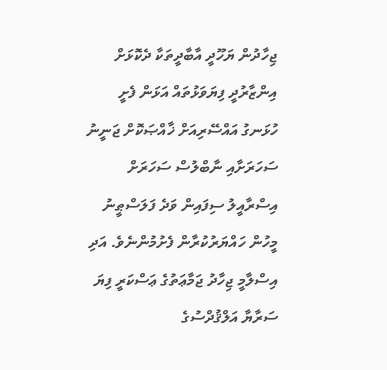ޖިހާދުން ޔަހޫދީ އާބާދީތަކާ ދެކޮޅަށް އިންޒާރުދީ ފިޔަވަޅުތައް އަޅަން ފެށީ ހުޅަނގު އައްސޭރިއަށް ޚާއްޞަކޮށް ޖަނީނު ސަހަރަށާއި ނާބްލުސް ސަހަރަށް އިސްރާއީލު ސިފައިން ވަދެ ފަލަސްޠީނު މީހުން ހައްޔަރުކުރާން ފެށުމުންނެވެ. އަދި އިސްލާމީ ޖިހާދު ޖަމާޢަތުގެ ޢަސްކަރީ ފިޔަ ސަރާޔާ އަލްޤުދްސުގެ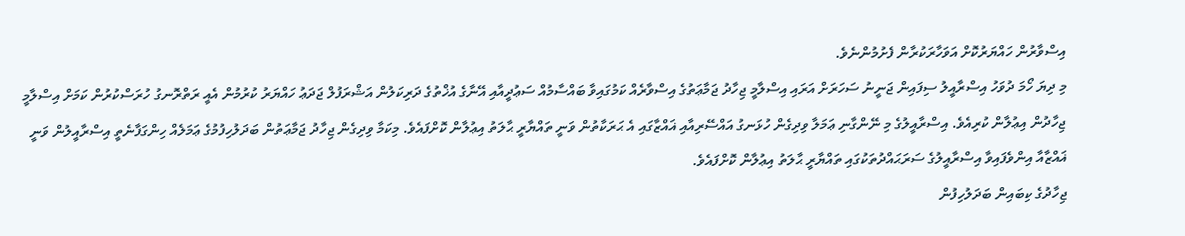އިސްވާރުން ހައްޔަރުކޮށް އަވަހާރަކުރާން ފެށުމުންނެވެ.
މި ދިޔަ ހޯމަ ދުވަހު އިސްރާއީލު ސިފައިން ޖަނީނު ސަހަރަށް އަރައި އިސްލާމީ ޖިހާދު ޖަމާޢަތުގެ އިސްވާރެއް ކަމުގައިވާ ބައްސާމުއް ސަޢުދީއާއި އޭނާގެ އުޚްތުގެ ދަރިކަލުން އަޝްރަފުލް ޖަދަޢު ހައްޔަރު ކުރުމުން އެއީ ރަތްރޮނގު ހުރަސްކުރުން ކަމަށް އިސްލާމީ ޖިހާދުން އިޢުލާން ކުރިއެވެ. އިސްރާއީލުގެ މި ނޭންގާނި ޢަމަލާ ވިދިގެން ހުޅަނގު އައްސޭރިއާއި ޣައްޒާގައި އެ ޙަރަކާތުން ވަނީ ތައްޔާރީ ޙާލަތު އިޢުލާން ކޮށްފައެވެ. މިކަމާ ވިދިގެން ޖިހާދު ޖަމާޢަތުން ބަދަލުހިފުމުގެ ޢަމަލެއް ހިންގަފާނެތީ އިސްރާއީލުން ވަނީ ޣައްޒާއާ އިންވެފައިވާ އިސްރާއީލުގެ ސަރަޙައްދުތަކުގައި ތައްޔާރީ ޙާލަތު އިޢުލާން ކޮށްފައެވެ.
ޖިހާދުގެ ކިބައިން ބަދަލުހިފުން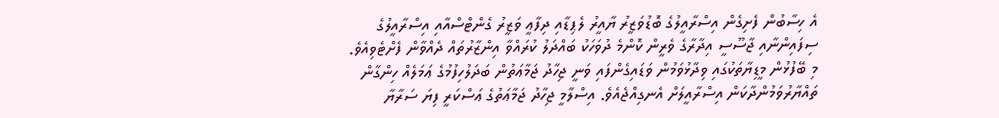އެ ހިސާބުން ފެށިގެން އިސްރާއީލުގެ ބޮޑުވަޒީރު ޔާއީރު ލެޕިޑާއި ދިފާޢީ ވަޒީރު ގެންޓްސްއާއި އިސްރާއީލުގެ ސިފައިންނާއި ޖާސޫސީ އިދާރާގެ ވެރީން ކޮންމެ ދުވަހަކު ބައްދަލު ކުރައްވާ އިންޒާރުތައް ދެއްވާން ފެށްޓެވިއެވެ. މި ބޭފުޅުން މީޑިޔާތަކުގައި ވިދާޅުވަމުން ވަޑައިގެންފައި ވަނީ ޖިހާދު ޖަމާޢަތުން ބަދަލުހިފުމުގެ ޢަމަލެއް ހިންގާން ތައްޔާރުވަމުންދާކަން އިސްރާއީލަށް އެނގިއްޖެއެވެ. އިސްލާމީ ޖިހާދު ޖަމާޢަތުގެ ޢަސްކަރީ ފިޔަ ސަރާޔާ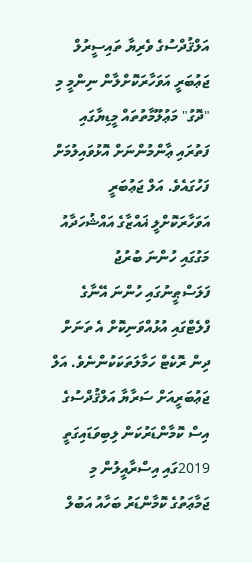އަލްޤުދްސުގެ ވެރިޔާ ތައިސީރުލް ޖަޢުބަރީ އަވަހާރަކޮށްލާން ނިންމީ މި "ދޮގު" މަޢުލޫމާތުތައް މީޑިޔާގައި ފަތުރައި ޢާންމުންނަށް އޮޅުވައިލުމަށް ފަހުގައެވެ. އަލް ޖަޢުބަރީ އަވަހާރަކޮށްލީ ޣައްޒާގެ އައްޝުހަދާއު މަގުގައި ހުންނަ ބުރުޖު ފަލަސްޠީނުގައި ހުންނަ އޭނާގެ ފްލެޓްގައި އުޅުއްވަނިކޮށް އެ ތަނަށް ދިން ރޮކެޓް ހަމާލަތަކަކުންނެވެ. އަލް ޖަޢުބަރީއަށް ސަރާޔާ އަލްޤުދްސުގެ އިސް ކޮމާންޑަރުކަން ލިބިވަޑައިގަތީ 2019ގައި އިސްރާއީލުން މި ޖަމާޢަތުގެ ކޮމާންޑަރު ބަހާއު އަބުލް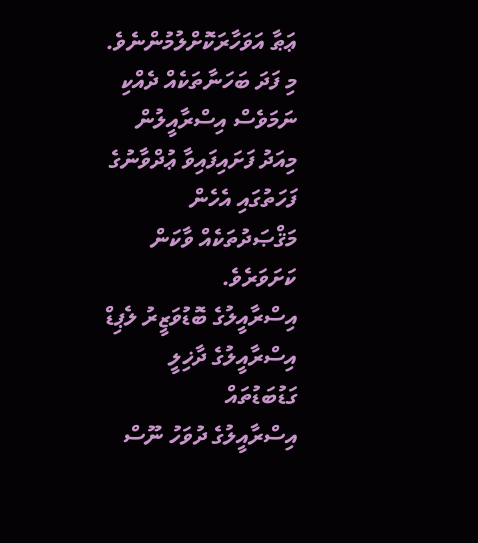ޢަޠާ އަވަހާރަކޮށްލުމުންނެވެ.
މި ފަދަ ބަހަނާތަކެއް ދެއްކި ނަމަވެސް އިސްރާއީލުން މިއަދު ފަށައިފައިވާ ޢުދްވާނުގެ ފަހަތުގައި އެހެން މަޤްޞަދުތަކެއް ވާކަން ކަށަވަރެވެ.
އިސްރާއީލުގެ ބޮޑުވަޒީރު ލެޕިޑް
އިސްރާއީލުގެ ދާޚިލީ ގަޑުބަޑުތައް
އިސްރާއީލުގެ ދުވަހު ނޫސް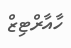ހާއާރްޓިޒް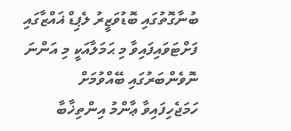ބުނާގޮތުގައި ބޮޑުވަޒީރު ލެޕިޑް ޣައްޒާގައި ފަށްޓަވައިފައިވާ މި ޙަމަލާއަކީ މި އަންނަ ނޮވެންބަރުގައި ބޭއްވުމަށް ހަމަޖެހިފައިވާ ޢާންމު އިންތިޚާބާ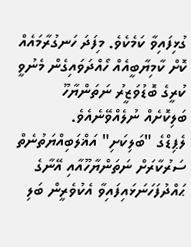ގުޅިފައިވާ ކަމެކެވެ. މިފަދަ ހަނގުރާމައެއް ކޮށް ކާމިޔާބީއެއް ހޯއްދަވައިގެން މެނުވީ ކުރީގެ ބޮޑުވަޒީރު ނަތަންޔާހޫ ބަލިކޮށެއް ނުލެއްވޭނެއެވެ.
ލެޕިޑްގެ "ބަލިކަށި" އަޣްލަބިއްޔަތުނެތް ސަރުކާރަށް ނަތަންޔާހޫއާއި އޭނާގެ ޙައްދުފަހަނަޅައިފައިވާ އެކުވެރީން ބަލި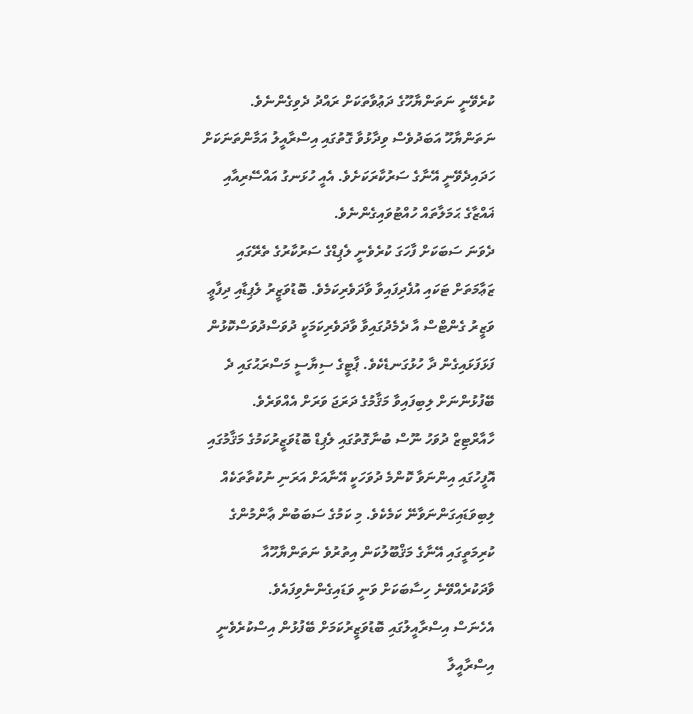ކުރެވޭނީ ނަތަންޔާހޫގެ ދަޢުވާތަކަށް ރައްދު ދެވިގެންނެވެ. ނަތަންޔާހޫ އަބަދުވެސް ވިދާޅުވާ ގޮތުގައި އިސްރާއީލު އަމާންތަނަކަށް ހަދައިދެވޭނީ އޭނާގެ ސަރުކާރަކަށެވެ. އެއީ ހުޅަނގު އައްސޭރިއާއި ޣައްޒާގެ ޙަމަލާތައް ހުއްޓުވައިގެންނެވެ.
ދެވަނަ ސަބަކަށް ފާހަގަ ކުރެވެނީ ލެޕިޑްގެ ސަރުކާރުގެ ތެރޭގައި ޒަޢާމަތަށް ޓަކައި އުފެދިފައިވާ ވާދަވެރިކަމެވެ. ބޮޑުވަޒީރު ލެޕިޑާއި ދިފާޢީ ވަޒީރު ގެންޓްސް އާ ދެމެދުގައިވާ ވާދަވެރިކަމަކީ ދުވަސްދުވަސްކޮޅުން ފަޅަފަޅައިގެން ދާ ހުޅުގަނޑެކެވެ. ޕާޓީގެ ސިޔާސީ މަސްރަޙުގައި ދެ ބޭފުޅުންނަށް ލިބިފައިވާ މަޤާމުގެ ދަރަޖަ ވަރަށް އެއްވަރެވެ.
ހާއާރްޓިޒް ދުވަހު ނޫސް ބުނާގޮތުގައި ލެޕިޑް ބޮޑުވަޒީރުކަމުގެ މަޤާމުގައި އޮފީހުގައި އިންނަވާ ކޮންމެ ދުވަހަކީ އޭނާއަށް އަރަނި ނުކުތާތަކެއް ލިބިވަޑައިގަންނަވާނޭ ކަމެކެވެ. މި ކަމުގެ ސަބަބުން ޢާންމުންގެ ކުރިމަތީގައި އޭނާގެ މަޤްބޫލުކަން އިތުރުވެ ނަތަންޔާހޫއާ ވާދަކުރެއްވޭނެ ހިސާބަކަށް ވަނީ ވަޑައިގެންނެވިފައެވެ.
އެހެނަސް އިސްރާއީލުގައި ބޮޑުވަޒީރުކަމަށް ބޭފުޅުން އިސްކުރެވެނީ އިސްރާއީލާ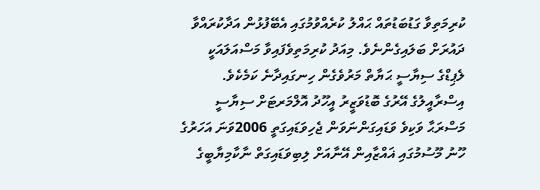ކުރިމަތިވާ ގަޑުބަޑުތައް ޙައްލު ކުރެއްވުމުގައި އެބޭފުޅުން އަދާކުރައްވާ ދައުރަށް ބަލައިގެންނެވެ. މިއަދު ކުރިމަތިވެފައިވާ މަސްއަލައަކީ ލެޕިޑްގެ ސިޔާސީ ޙަޔާތް މަރުވެގެން ހިނގައިދާނެ ކަމެކެވެ. އިސްރާއީލުގެ އޭރުގެ ބޮޑުވަޒީރު އީހޫދު އޮލްމަރޓަށް ސިޔާސީ މަސްރަޙާ ވަކިވެ ވަޑައިގަންނަވަން ޖެހިވަޑައިގަތީ 2006ވަނަ އަހަރުގެ ހޫނު މޫސުމުގައި ޣައްޒާއިން އޭނާއަށް ލިބިވަޑައިގަތް ނާކާމިޔާބީގެ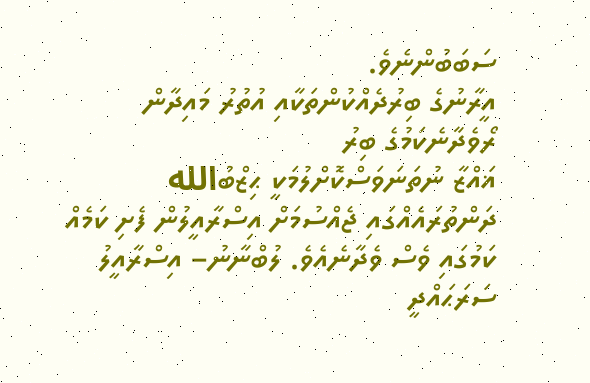ސަބަބުންނެވެ.
އީރާނުގެ ބިރުދެއްކުންތަކާއި އުތުރު މައިދާން ރޯވެދާނެކަމުގެ ބިރު
ޣައްޒާ ނުތަނަވަސްކޮށްލުމަކީ ޙިޒްބުالله ދަންތުރައެއްގައި ޖެއްސުމަށް އިސްރާއީލުން ފެށި ކަމެއް ކަމުގައި ވެސް ވެދާނެއެވެ. ލުބްނާނު– އިސްރާއީލު ސަރަޙައްދީ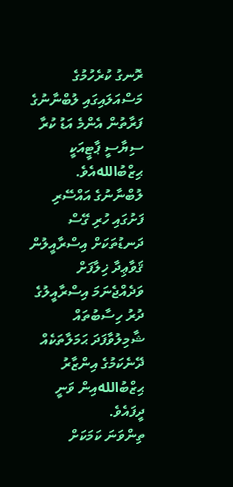ރޮނގު ކުރެހުމުގެ މަސްއަލައިގައި ލުބްނާނުގެ ފަރާތުން އެންމެ އަޑު ކުރާ ސިޔާސީ ޕާޓީއަކީ ޙިޒްބުاللهއެވެ. ލުބްނާނުގެ އައްސޭރި ފަށުގައި ހުރި ގޭސް ދަނޑުތަކަށް އިސްރާއީލުން ޤަވާޢިދާ ޚިލާފަށް ވަދެއްޖެނަމަ އިސްރާއީލުގެ ދުރު ހިސާބުތައް ޝާމިލުވާފަދަ ޙަމަލާތަކެއް ދޭނެކަމުގެ އިންޒާރު ޙިޒްބުاللهއިން ވަނީ ދީފައެވެ.
ތިންވަނަ ކަމަކަށް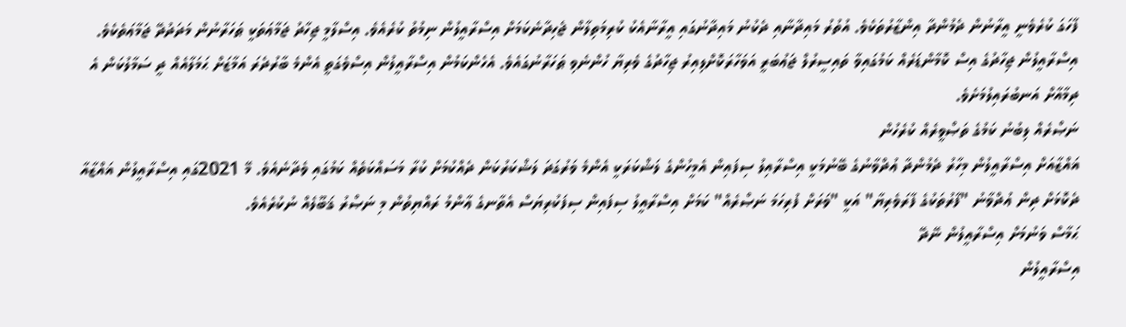ފާހަގަ ކުރެވެނީ އީރާނުން ދެމުންދާ އިންޒާރުތަކެވެ. އުތުރު މައިދާނާއި ދެކުނު މައިދާނުގައި އީރާނާއެކު ކުރިމަތިލާން ޖެހިދާނެކަމަށް އިސްރާއީލުން ނިމުތު ކުރެއެވެ. އިސްލާމީ ޖިހާދު ޖަމާޢަތަކީ ޠަހަރާނުން މަދަދުދޭ ޖަމާޢަތެކެވެ. އިސްރާއީލުން ޖިހާދުގެ އިސް ކޮމާންޑަރެއް ކަމުގައިވާ ތައިސީރުލް ޖަޢުބަރީ އަވަހާރަކޮށްލިއިރު ޖިހާދުގެ ވެރިޔާ ހުންނެވި ޠަހަރާނުގައެވެ. އެހެންކަމުން އިސްރާއީލުން އިސްވެގަތީ އެންމެ ބާރުދެރަ އަމާޒަށް ޙަމަލާއެއް ދީ ސަމާލުކަން އެ ދިމާއާށް އަނބުރައިލުމަށެވެ.
ނަޞްރެއް ލިބުނު ކަމުގެ ތަޞްވީރެއް ކުރެހުން
ޣައްޒާއަށް އިސްރާއީލުން މިހާރު ދެމުންދާ ޢުދްވާނުގެ ބޭނުމަކީ އިސްރާއިލު ސިފައިން އެމީހުންގެ ލަޝްކަރަކީ އެންމެ ވަރުގަދަ ލަޝްކަރުކަން ދެއްކުމަށް ކުރާ މަސައްކަތެއް ކަމުގައި ވެދާނެއެވެ. މޭ 2021ގައި އިސްރާއީލުން ޣައްޒާއާ ދެކޮޅަށް ދިން ޢުދްވާނު "ފާރުތަކުގެ ފާރަވެރިޔާ" އަކީ "ވަރަށް ފުރިހަމަ ނަޞްރެއް" ކަމަށް އިސްރާއީލު ސިފައިން ސިފަކުރިޔަސް އެތާނގެ ޢާންމު ރައްޔިތުން މި ނަޞްރު ޤަބޫލެއް ނުކުރެއެވެ.
ޙަމާސް ވަނުމަށް އިސްރާއީލުން ނޭދޭ
އިސްރާއީލުން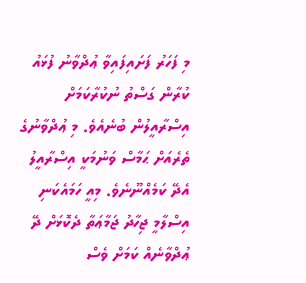މި ފަހަރު ފަށައިފައިވާ ޢުދްވާނު ފުޅައު ކުރާން ގަސްތު ނުކުރާކަމަށް އިސްރާއީލުން ބުނެއެވެ. މި ޢުދްވާނުގެ ތެރެއަށް ޙަމާސް ވަނުމަކީ އިސްރާއީލު އެދޭ ކަމެއްނޫނެވެ. މިއީ ހަމައެކަނި އިސްލާމީ ޖިހާދު ޖަމާޢަތާ ދެކޮޅަށް ދޭ ޢުދްވާނެއް ކަމަށް ވެސް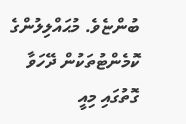ބުންޏެވެ. މުޙައްލިލުންގެ ކޮމެންޓުތަކުން ދޭހަވާ ގޮތުގައި މިއީ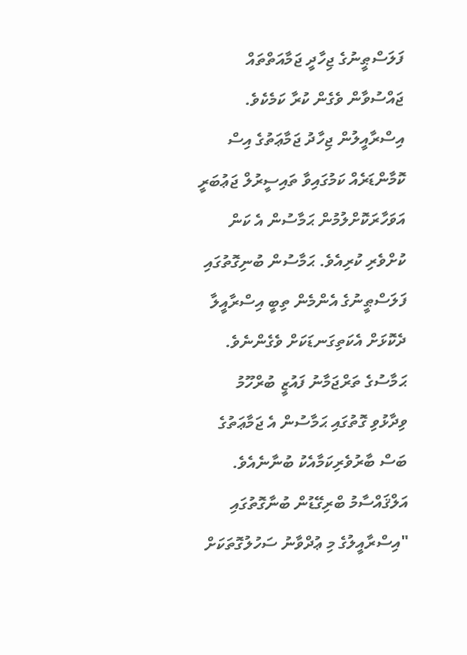ފަލަސްޠީނުގެ ޖިހާދީ ޖަމާއަތްތައް ޖައްސުވާން ވެގެން ކުރާ ކަމެކެވެ. އިސްރާއީލުން ޖިހާދު ޖަމާޢަތުގެ އިސް ކޮމާންޑަރެއް ކަމުގައިވާ ތައިސީރުލް ޖަޢުބަރީ އަވަހާރަކޮށްލުމުން ޙަމާސުން އެ ކަން ކުށްވެރި ކުރިއެވެ. ޙަމާސުން ބުނިގޮތުގައި ފަލަސްޠީނުގެ އެންމެން ތިބީ އިސްރާއީލާ ދެކޮޅަށް އެކަތިގަނޑަކަށް ވެގެންނެވެ. ޙަމާސުގެ ތަރްޖަމާނު ފައުޒީ ބުރްހޫމު ވިދާޅުވި ގޮތުގައި ޙަމާސުން އެ ޖަމާޢަތުގެ ބަސް ބާރުވެރިކަމާއެކު ބުނާނެއެވެ. އަލްޤައްސާމު ބްރިގޭޑުން ބުނާގޮތުގައި "އިސްރާއީލުގެ މި ޢުދްވާނު ސަހުލުގޮތަކަށް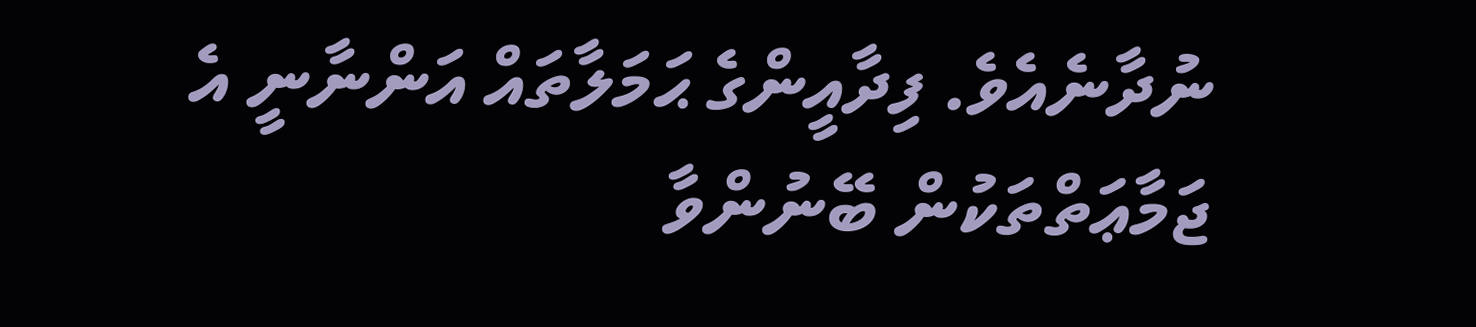ނުދާނެއެވެ. ފިދާއީންގެ ޙަމަލާތައް އަންނާނީ އެ ޖަމާޢަތްތަކުން ބޭނުންވާ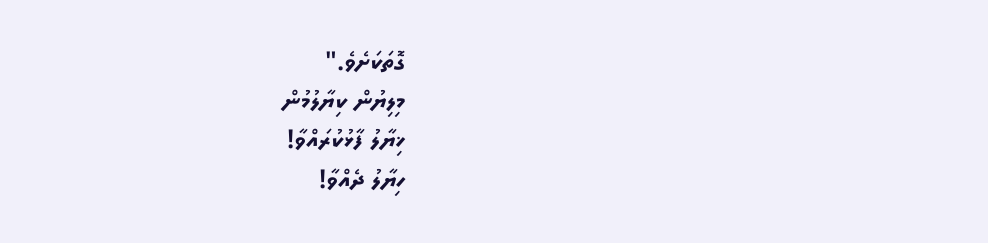ގޮތަކަށެވެ."
މިލިޔުން ކިޔާލުމުން
ޚިޔާލު ފާޅުކުރައްވާ!
ހިޔާލު ދެއްވާ!